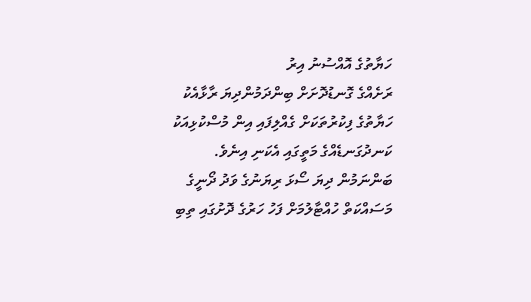ހަޔާތުގެ އޮއްސުނު އިރު
ރަށެއްގެ ގޮނޑުދޮށަށް ބިންދަމުންދިޔަ ރާޅާއެކު ހަޔާތުގެ ފިކުރުތަކަށް ގެއްލިފައި އިން މުސްކުޅިއަކު ކަނދުގަނޑެއްގެ މަތީގައި އެކަނި އިނެވެ. ބަންނަމުން ދިޔަ ސޯޅަ ރިޔަނުގެ ވަދު ދޯނީގެ މަސައްކަތް ހުއްޓާލުމަށް ފަހު ހަރުގެ ދޮށުގައި ތިބި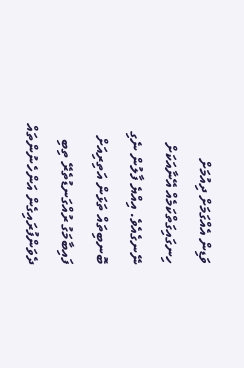ވަޑިން އެއްގަމަށް ދިއުމަށް ހިނގައިގަތްކަމެއް އޭނާއަކަށް ނޭނގެއެވެ. އިއްޔެ ފާލުން ނެގި ބޮނބިތައް ތަޅަން އަތިރިއަށް ފައިބާމަގު ރުއްގަނޑުތެރޭ ތިބި ދެވަންފުރައިގެން އަންހެނުންތައް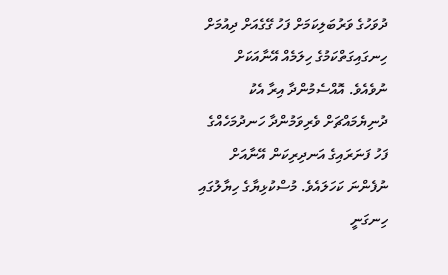ދުވަހުގެ ވަރުބަލިކަމަށް ފަހު ގޭގެއަށް ދިއުމަށް ހިނގައިގަތްކަމުގެ ހިލަމެއް އޭނާއަކަށް ނުވެއެވެ. އޮއްސެމުންދާ އިރާ އެކު ދުނިޔެމައްޗަށް ވެރިވަމުންދާ ހަނދުމަހެއްގެ ފަހު ފަނަރައިގެ އަނދިރިކަން އޭނާއަށް ނުފެންނަ ކަހަލައެވެ. މުސްކުޅިޔާގެ ހިޔާލުގައި ހިނގަނީ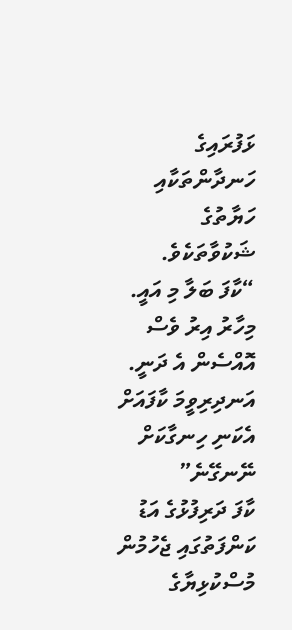ޅަފުރައިގެ ހަނދާންތަކާއި ހަޔާތުގެ ޝަކުވާތަކެވެ.
“ކާފަ ބަލާ މި އައީ. މިހާރު އިރު ވެސް އޮއްސެން އެ ދަނީ. އަނދިރިވީމަ ކާފައަށް އެކަނި ހިނގާކަށް ނޭނގޭނެ”
ކާފަ ދަރިފުޅުގެ އަޑު ކަންފަތުގައި ޖެހުމުން މުސްކުޅިޔާގެ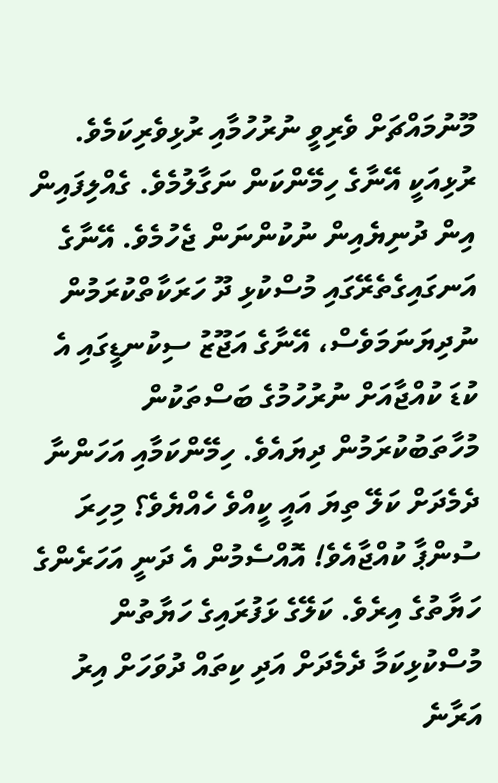މޫނުމައްޗަށް ވެރިވީ ނުރުހުމާއި ރުޅިވެރިކަމެވެ. ރުޅިއަކީ އޭނާގެ ހިމޭންކަން ނަގާލުމެވެ. ގެއްލިފައިން އިން ދުނިޔެއިން ނުކުންނަން ޖެހުމެވެ. އޭނާގެ އަނގައިގެތެރޭގައި މުސްކުޅި ދޫ ހަރަކާތްކުރަމުން ނުދިޔަނަމަވެސް، އޭނާގެ އަޖޫޒު ސިކުނޑީގައި އެ ކުޑަ ކުއްޖާއަށް ނުރުހުމުގެ ބަސްތަކުން މުހާތަބުކުރަމުން ދިޔައެވެ. ހިމޭންކަމާއި އަހަންނާ ދެމެދަށް ކަލޭ ތިޔަ އައީ ކީއްވެ ހެއްޔެވެ؟ މިހިރަ ސުންޕާ ކުއްޖާއެވެ! އޮއްސެމުން އެ ދަނީ އަހަރެންގެ ހަޔާތުގެ އިރެވެ. ކަލޭގެ ޅަފުރައިގެ ހަޔާތުން މުސްކުޅިކަމާ ދެމެދަށް އަދި ކިތައް ދުވަހަށް އިރު އަރާނެ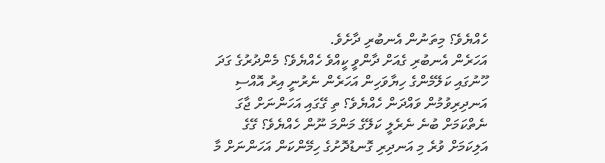ހެއްޔެވެ؟ މިތަނުން އެނބުރި ދާށެވެ.
އަހަރެން އެނބުރި ގެއަށް ދާންވީ ކީއްވެ ހެއްޔެވެ؟ މެންދުރުގެ ގަދަ ހޫނުގައި ކަލޭމެންގެ ހިޔާވަހިން އަހަރެން ނެރުނީ އިރު އޮއްސި އަނދިރިވުމުން ވައްދަން ހެއްޔެވެ؟ ތި ގޭގައި އަހަންނަށް ޖާގަ ނެތްކަމަށް ބުނެ ނެރެލީ ކަލޭގެ މަންމަ ނޫން ހެއްޔެވެ؟ ގޭގެ އަލިކަމަށް ވުރެ މި އަނދިރި ގޮނޑުދޮށުގެ ހިމޭންކަން އަހަންނަށް މާ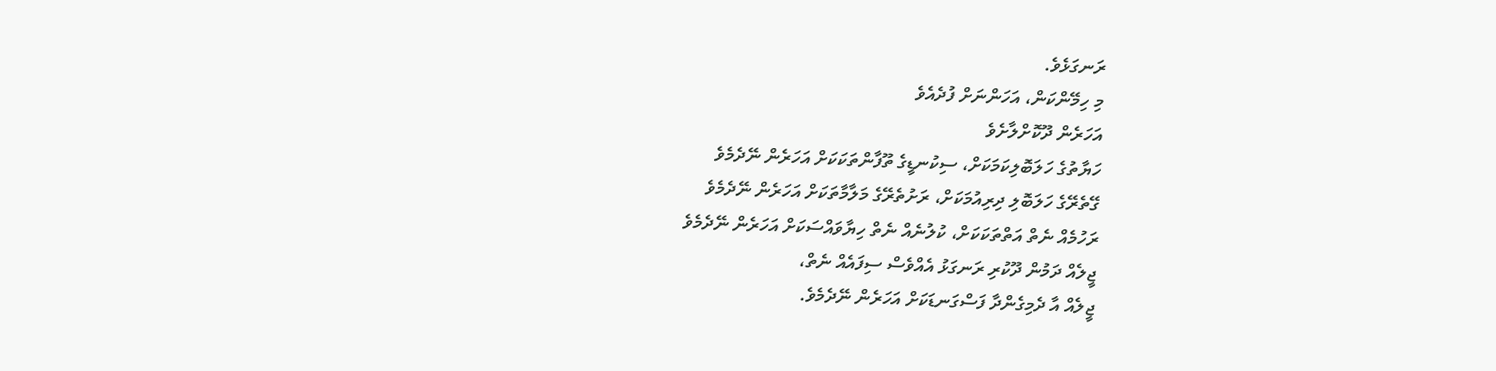ރަނގަޅެވެ.
މި ހިމޭންކަން، އަހަންނަށް ފުދެއެވެ
އަހަރެން ދޫކޮށްލާށެވެ
ހަޔާތުގެ ހަލަބޮލިކަމަކަށް، ސިކުނޑީގެ ތޫފާންތަކަކަށް އަހަރެން ނޭދެމެވެ
ގޭތެރޭގެ ހަލަބޮލި ދިރިއުމަކަށް، ރަށުތެރޭގެ މަލާމާތަކަށް އަހަރެން ނޭދެމެވެ
ރަހުމެއް ނެތް އަތްތަކަކަށް، ކުލުނެއް ނެތް ހިޔާވައްސަކަށް އަހަރެން ނޭދެމެވެ
ޖީލެއް ދަމުން ދޫކުރި ރަނގަޅު އެއްވެސް ސިފައެއް ނެތް،
ޖީލެއް އާ ދެމިގެންދާ ފަސްގަނޑަކަށް އަހަރެން ނޭދެމެވެ.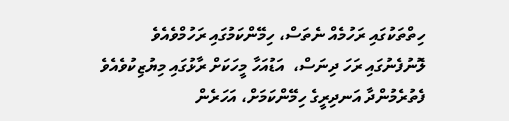ހިތްތަކުގައި ރަހުމެއް ނެތަސް، ހިމޭންކަމުގައި ރަހުމްވެއެވެ
ލޮނުފެނުގައި ރަހަ ދިނަސް،  އަޑުއަހާ މީހަކަށް ރާޅުގައި މިޔުޒިކުވެއެވެ
ފެތުރެމުންދާ އަނދިރީގެ ހިމޭންކަމަށް، އަހަރެން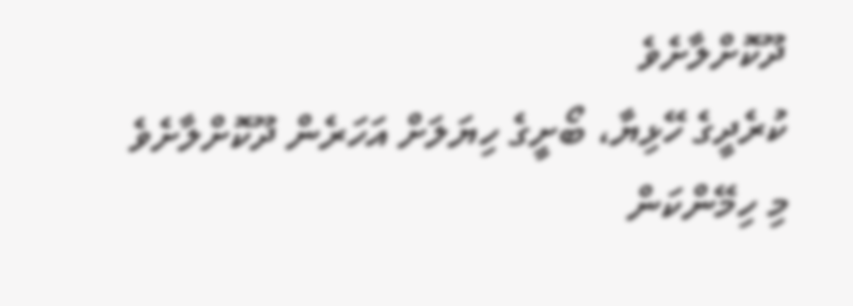ދޫކޮށްލާށެވެ
ކުރެދީގެ ހޭޅިޔާ، ބޯށީގެ ހިޔަލަށް އަހަރެން ދޫކޮށްލާށެވެ
މި ހިމޭންކަން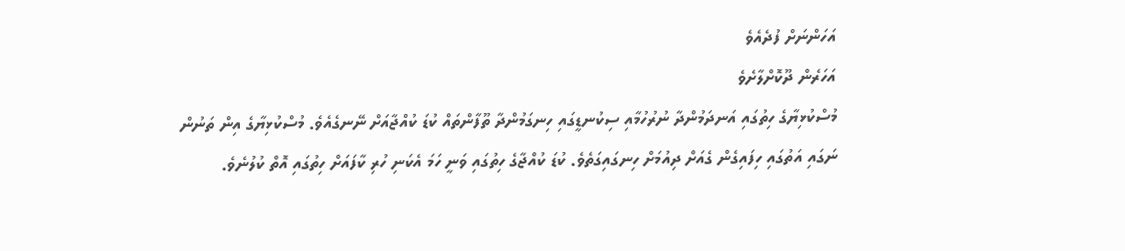އަހަންނަށް ފުދެއެވެ
އަހަރެން ދޫކޮށްލާށެވެ
މުސްކުޅިޔާގެ ހިތުގައި އަނދަމުންދާ ނުރުހުމާއި ސިކުނޑީގައި ހިނގަމުންދާ ތޫފާންތައް ކުޑަ ކުއްޖާއަށް ނޭނގެއެވެ. މުސްކުޅިޔާގެ އިން ތަނުން ނަގައި އަތުގައި ހިފައިގެން ގެއަށް ދިއުމަށް ހިނގައިގަތެވެ. ކުޑަ ކުއްޖާގެ ހިތުގައި ވަނީ ހަމަ އެކަނި ހުރި ކާފައަށް ހިތުގައި އޮތް ކުލުނެވެ.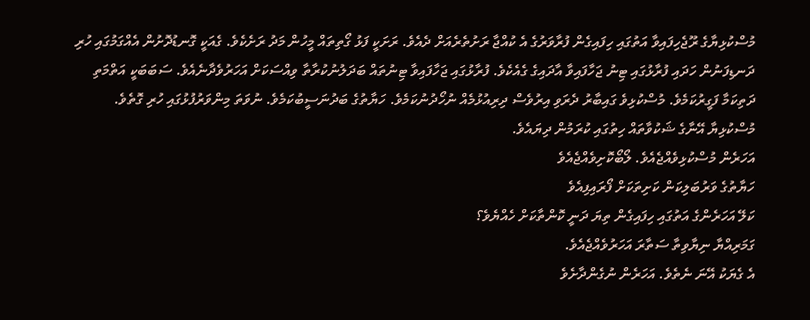މުސްކުޅިޔާގެ ރޫޖެހިފައިވާ އަތުގައި ހިފައިގެން ފުރާވަރުގެ އެ ކުއްޖާ ރަށުތެރެއަށް ދެއެވެ. ރަށަކީ ފަޅު ގޯތިތައް މީހުން މަދު ރަށެކެވެ. ގެއަކީ ގޮނޑުދޮށުން އެއްގަމުގައި ހުރި ދަނޑިފަނުން ހަދައި ފުރާޅުގައި ޓިނު ޖަހާފައިވާ އާދައިގެ ގެއެކެވެ. ފުރާޅުގައި ޖަހާފައިވާ ޓިނުތައް ބަދަލުނުކުރާތާ ވިއްސަކަށް އަހަރުވެދާނެއެވެ. ސަބަބަކީ އަތްމަތި ދަތިކަމާ ފަގީރުކަމެވެ. މުސްކުޅިވެ ގައިބާރު ދެރަވި އިރުވެސް ދިރިއުޅުމެއް ނުހޯދުނުކަމެވެ. ހަޔާތުގެ ބަދުނަސީބުކަމެވެ. ނުވަތަ މިންވަރުފުޅުގައި ހުރި ގޮތެވެ. މުސްކުޅިޔާ އޭނާގެ ޝަކުވާތައް ހިތުގައި ކުރަމުން ދިޔައެވެ.
އަހަރެން މުސްކުޅިވެއްޖެއެވެ. ލޯބޯކޮށިވެއްޖެއެވެ
ހަޔާތުގެ ވަރުބަލިކަން ކަށިތަކަށް ފޯރައިފިއެވެ
ކަލޭ އަހަރެންގެ އަތުގައި ހިފައިގެން ތިޔަ ދަނީ ކޮންތާކަށް ހެއްޔެވެ؟
ގަމަރިއްޔާ ނިޔާވިތާ ސަތާރަ އަހަރުވެއްޖެއެވެ.
އެ ގެޔަކު އޭނަ ނެތެވެ. އަހަރެން ނުގެންދާށެވެ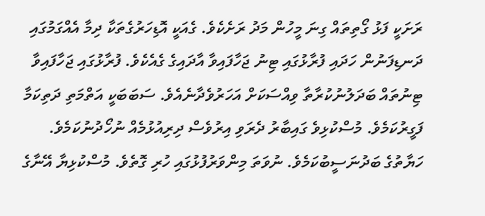ރަށަކީ ފަޅު ގޯތިތައް ގިނަ މީހުން މަދު ރަށެކެވެ. ގެއަކީ އޮޑިހަރުގެތަކާ ދިމާ އެއްގަމުގައި ދަނޑިފަނުން ހަދައި ފުރާޅުގައި ޓިނު ޖަހާފައިވާ އާދައިގެ ގެއެކެވެ. ފުރާޅުގައި ޖަހާފައިވާ ޓިނުތައް ބަދަލުނުކުރާތާ ވިއްސަކަށް އަހަރުވެދާނެއެވެ. ސަބަބަކީ އަތްމަތި ދަތިކަމާ ފަގީރުކަމެވެ. މުސްކުޅިވެ ގައިބާރު ދެރަވި އިރުވެސް ދިރިއުޅުމެއް ނުހޯދުނުކަމެވެ. ހަޔާތުގެ ބަދުނަސީބުކަމެވެ. ނުވަތަ މިންވަރުފުޅުގައި ހުރި ގޮތެވެ. މުސްކުޅިޔާ އޭނާގެ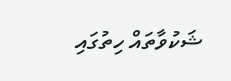ޝަކުވާތައް ހިތުގައި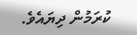ކުރަމުން ދިޔައެވެ.